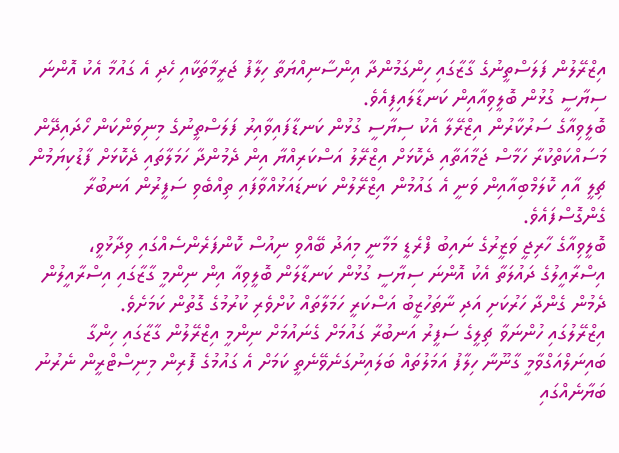އިޒްރޭލުން ފަލަސްތީނުގެ ގާޒާގައި ހިންގަމުންދާ އިންސާނިއްޔަތާ ހިލާފު ޖަރީމާތަކާއި ހެދި އެ ގައުމާ އެކު އޮންނަ ސިޔާސީ ގުޅުން ބޮލީވިއާއިން ކަނޑާލައިފިއެވެ.
ބޮލީވިއާގެ ސަރުކާރުން އިޒްރޭލާ އެކު ސިޔާސީ ގުޅުން ކަނޑާފައިވާއިރު ފަލަސްތީނުގެ މިނިވަންކަން ހޯދައިދޭން މަސައްކަތްކުރާ ހަމާސް ޖަމާއަތާއި ދެކޮޅަށް އިޒްރޭލު އަސްކަރިއްޔާ އިން ދެމުންދާ ހަމަލާތައި ދެކޮޅަށް ފާޑުކިޔަމުން ޗިލީ އާއި ކޮލަމްބިއާއިން ވަނީ އެ ގައުމުން އިޒްރޭލުން ކަނޑައަޅުއްވާފައި ތިއްބެވި ސަފީރުން އަނބުރާ ގެންގޮސްފައެވެ.
ބޮލީވިއާގެ ހާރިޖީ ވަޒީރުގެ ނައިބު ފްރެޑީ މަމާނީ މިއަދު ބޭއްވި ނިއުސް ކޮންފަރެންސެއްގައި ވިދާޅުވީ، އިސްރާއީލުގެ ދައުލަތާ އެކު އޮންނަ ސިޔާސީ ގުޅުން ކަނޑާލަން ބޮލީވިއާ އިން ނިންމީ ގާޒާގައި އިސްރާއީލުން ދެމުން ގެންދާ ހަރުކަށި އަދި ނާތަހުޒީބު އަސްކަރީ ހަމަލާތައް ކުށްވެރި ކުރުމުގެ ގޮތުން ކަމަށެވެ.
އިޒްރޭލުގައި ހުންނަވާ ޗިލީގެ ސަފީރު އަނބުރާ ގައުމަށް ގެނައުމަށް ނިންމީ އިޒްރޭލުން ގާޒާގައި ހިންގާ ބައިނަލްއަގްވާމީ ގާނޫނާ ހިލާފު އަމަލުތައް ބަލައިނުގަނެވޭނެތީ ކަމަށް އެ ގައުމުގެ ފޮރިން މިނިސްޓްރީން ނެރުނު ބަޔާނެއްގައި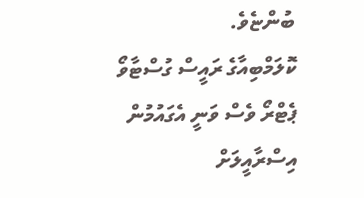ބުންޏެވެ.
ކޮލަމްބިއާގެ ރައީސް ގުސްޓާވޯ ޕެޓްރޯ ވެސް ވަނީ އެގައުމުން އިސްރާއީލަށް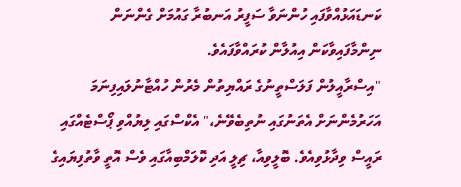ކަނޑައަޅުއްވާފައި ހުންނަވާ ސަފީރު އަނބުރާ ގައުމަށް ގެންނަން ނިންމާފައިވާކަން އިއުލާން ކުރައްވާފައެވެ.
"އިސްރާއީލުން ފަލަސްތީނުގެ ރައްޔިތުން މެރުން ހުއްޓާނުލައިފިނަމަ އަހަރުމެންނަށް އެތަނުގައި ނުތިބެވޭނެ،" އެކްސްގައި ލިޔުއްވި ޕޯސްޓެއްގައި ރައީސް ވިދާޅުވިއެވެ. ބޮލީވިއާ، ޗިލީ އަދި ކޮލަމްބިއާގައި ވެސް އޮތީ ވާތުފިޔައިގެ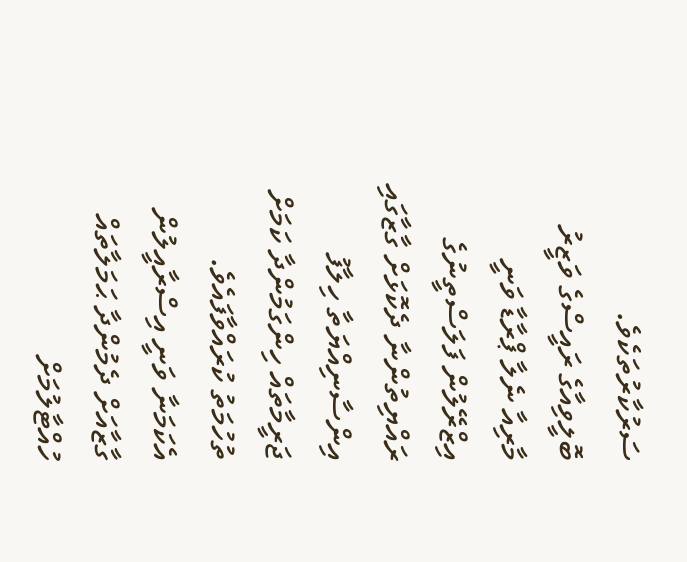ސަރުކާރުތަކެވެ.
ބޮލީވިއާގެ ރައީސްގެ ވަޒީރު މާރިއާ ނެލާ ޕްރާޑާ ވަނީ އިޒްރޭލުން ފަލަސްތީނުގެ ރައްޔިތުންނާ ދެކޮޅަށް ގާޒާގައި އިންސާނިއްޔަތާ ހިލާފު ޖަރީމާތައް ހިންގަމުންދާ ކަމަށް ތުހުމަތު ކުރައްވާފައެވެ.
އެކަމަނާ ވަނީ އިސްރާއީލުން ގާޒާއަށް ދެމުންދާ ޙަމަލާތައް ހުއްޓާލުމަށް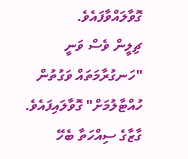ގޮވާލައްވާފައެވެ.
ޗިލީން ވެސް ވަނީ "ހަނގުރާމަތައް ވަގުތުން ހުއްޓާލުމަށް" ގޮވާލައިފައެވެ.
ގާޒާގެ ސިއްހަތާ ބެހޭ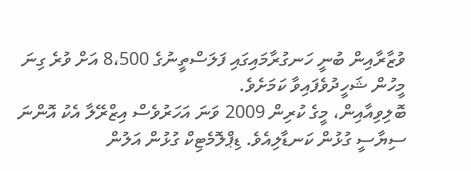ވުޒާރާއިން ބުނީ ހަނގުރާމައިގައި ފަލަސްތީނުގެ 8،500 އަށް ވުރެ ގިނަ މީހުން ޝަހީދުވެފައިވާ ކަމަށެވެ.
ބޮލިވިއާއިން، މީގެ ކުރިން 2009 ވަނަ އަހަރުވެސް އިޒްރޭލާ އެކު އޮންނަ ސިޔާސީ ގުޅުން ކަނޑާލިއެވެ. ޑިޕްލޮމެޓިކް ގުޅުން އަލުން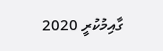ގާއިމުކުރީ 2020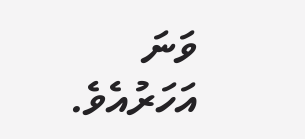ވަނަ އަހަރުއެވެ.